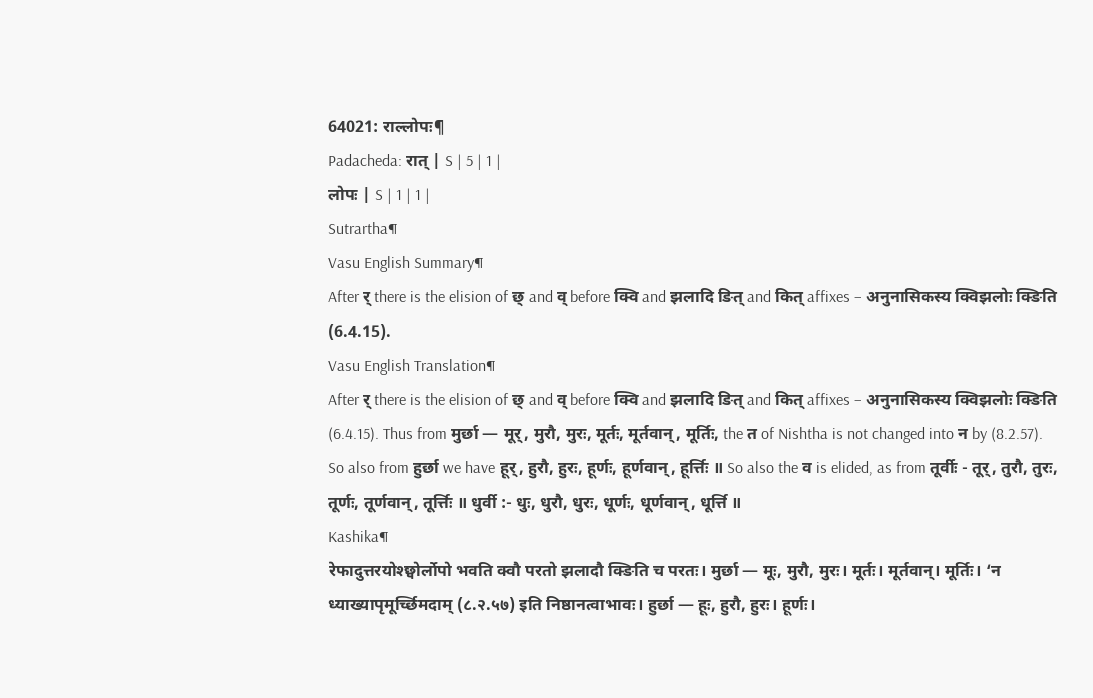64021: राल्लोपः¶
Padacheda: रात् | S | 5 | 1 |
लोपः | S | 1 | 1 |
Sutrartha¶
Vasu English Summary¶
After र् there is the elision of छ् and व् before क्वि and झलादि ङित् and कित् affixes – अनुनासिकस्य क्विझलोः क्ङिति (6.4.15).
Vasu English Translation¶
After र् there is the elision of छ् and व् before क्वि and झलादि ङित् and कित् affixes – अनुनासिकस्य क्विझलोः क्ङिति (6.4.15). Thus from मुर्छा — मूर्, मुरौ, मुरः, मूर्तः, मूर्तवान्, मूर्तिः, the त of Nishtha is not changed into न by (8.2.57). So also from हुर्छा we have हूर्, हुरौ, हुरः, हूर्णः, हूर्णवान्, हूर्त्तिः ॥ So also the व is elided, as from तूर्वीः - तूर्, तुरौ, तुरः, तूर्णः, तूर्णवान्, तूर्त्तिः ॥ धुर्वी :- धुः, धुरौ, धुरः, धूर्णः, धूर्णवान्, धूर्त्ति ॥
Kashika¶
रेफादुत्तरयोश्छ्वोर्लोपो भवति क्वौ परतो झलादौ क्ङिति च परतः। मुर्छा — मूः, मुरौ, मुरः। मूर्तः। मूर्तवान्। मूर्तिः। ‘न ध्याख्यापृमूर्च्छिमदाम् (८.२.५७) इति निष्ठानत्वाभावः। हुर्छा — हूः, हुरौ, हुरः। हूर्णः।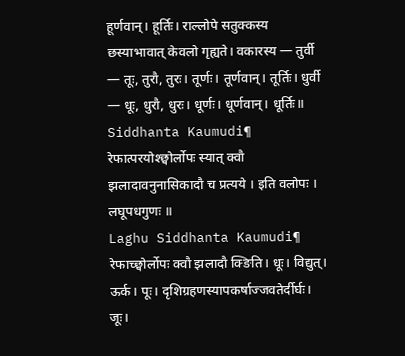हूर्णवान्। हूर्तिः। राल्लोपे सतुक्कस्य छस्याभावात् केवलो गृह्यते। वकारस्य — तुर्वी — तूः, तुरौ, तुरः। तूर्णः। तूर्णवान्। तूर्तिः। धुर्वी — धूः, धुरौ, धुरः। धूर्णः। धूर्णवान्। धूर्तिः॥
Siddhanta Kaumudi¶
रेफात्परयोश्छ्वोर्लोपः स्यात् क्वौ झलादावनुनासिकादौ च प्रत्यये । इति वलोपः । लघूपधगुणः ॥
Laghu Siddhanta Kaumudi¶
रेफाच्छ्वोर्लोपः क्वौ झलादौ क्ङिति। धूः। विद्युत्। ऊर्क। पूः। दृशिग्रहणस्यापकर्षाज्जवतेर्दीर्घः। जूः।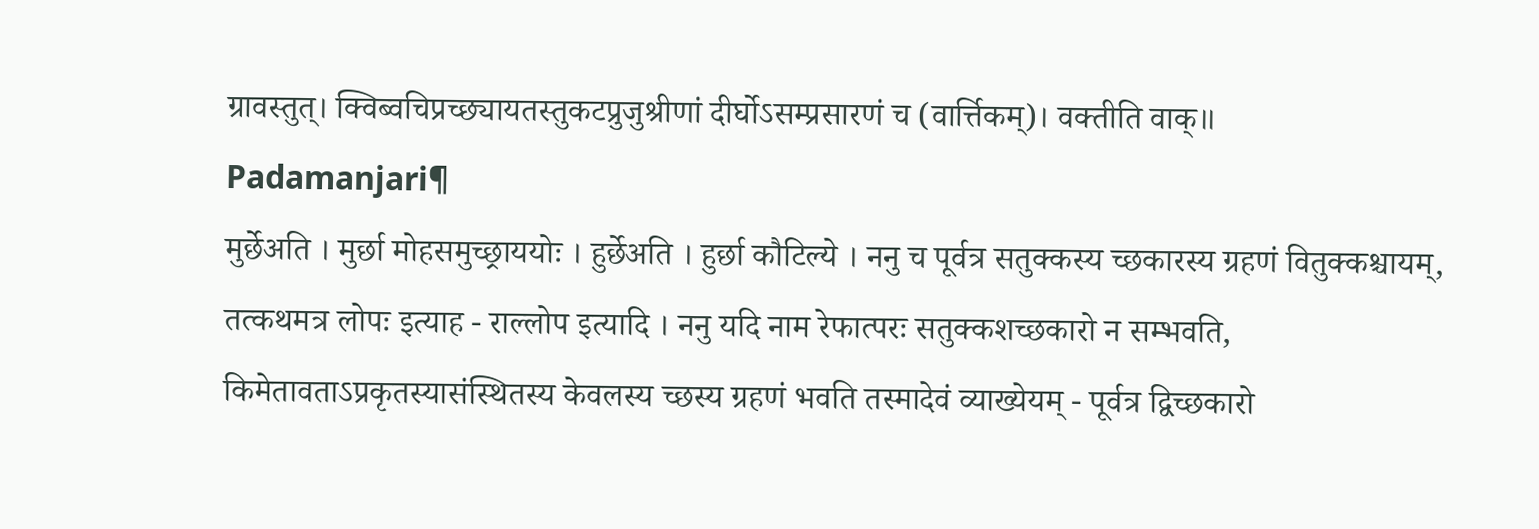ग्रावस्तुत्। क्विब्वचिप्रच्छ्यायतस्तुकटप्रुजुश्रीणां दीर्घोऽसम्प्रसारणं च (वार्त्तिकम्)। वक्तीति वाक्॥
Padamanjari¶
मुर्छेअति । मुर्छा मोहसमुच्छ्राययोः । हुर्छेअति । हुर्छा कौटिल्ये । ननु च पूर्वत्र सतुक्कस्य च्छकारस्य ग्रहणं वितुक्कश्चायम्, तत्कथमत्र लोपः इत्याह - राल्लोप इत्यादि । ननु यदि नाम रेफात्परः सतुक्कशच्छकारो न सम्भवति, किमेतावताऽप्रकृतस्यासंस्थितस्य केवलस्य च्छस्य ग्रहणं भवति तस्मादेवं व्याख्येयम् - पूर्वत्र द्विच्छकारो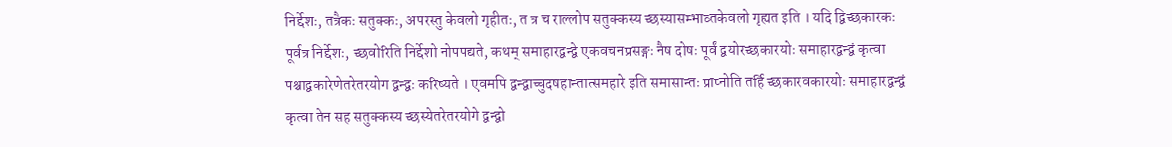निर्द्देशः, तत्रैकः सतुक्कः, अपरस्तु केवलो गृहीतः, त त्र च राल्लोप सतुक्कस्य च्छस्यासम्भाव्तकेवलो गृह्यत इति । यदि द्विच्छकारकः पूर्वत्र निर्द्देशः, च्छवोरिति निर्द्देशो नोपपद्यते, कथम् समाहारद्वन्द्वे एकवचनप्रसङ्गः नैष दोषः पूर्वं द्वयोरच्छकारयोः समाहारद्वन्द्वं कृत्वा पश्चाद्वकारेणेतरेतरयोग द्वन्द्वः करिष्यते । एवमपि द्वन्द्वाच्चुदषहान्तात्समहारे इति समासान्तः प्राप्नोति तर्हि च्छकारवकारयोः समाहारद्वन्द्वं कृत्वा तेन सह सतुक्कस्य च्छस्येतरेतरयोगे द्वन्द्वो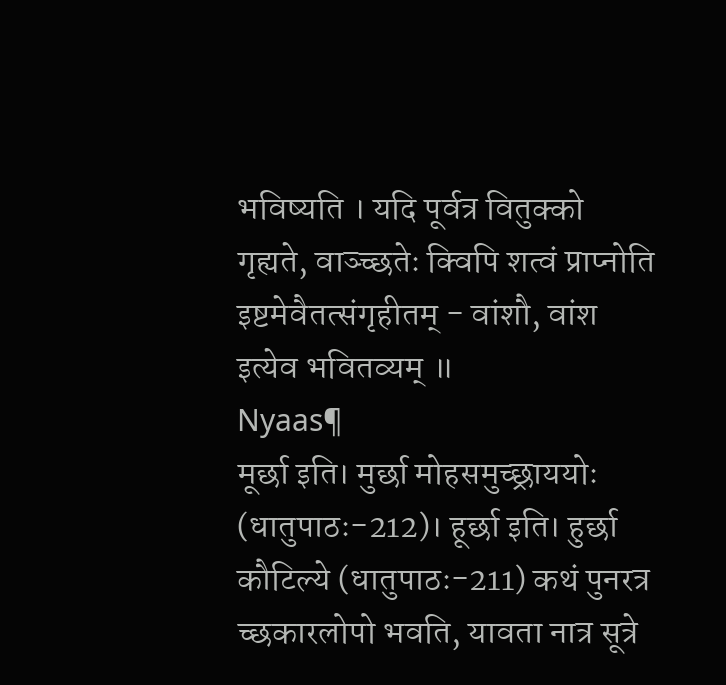भविष्यति । यदि पूर्वत्र वितुक्को गृह्यते, वाञ्च्छतेः क्विपि शत्वं प्राप्नोति इष्टमेवैतत्संगृहीतम् - वांशौ, वांश इत्येव भवितव्यम् ॥
Nyaas¶
मूर्छा इति। मुर्छा मोहसमुच्छ्राययोः (धातुपाठः-212)। हूर्छा इति। हुर्छा कौटिल्ये (धातुपाठः-211) कथं पुनरत्र च्छकारलोपो भवति, यावता नात्र सूत्रे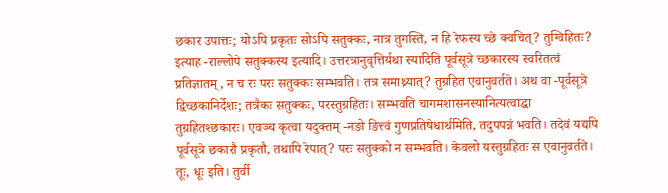छकार उपात्तः; योऽपि प्रकृतः सोऽपि सतुक्कः, नात्र तुगस्ति, न हि रेफस्य च्छे क्वचित्? तुग्विहितः? इत्याह -राल्लोपे सतुक्कस्य इत्यादि। उत्तरत्रानुवृत्तिर्यथा स्यादिति पूर्वसूत्रे च्छकारस्य स्वरितत्वं प्रतिज्ञातम्, न च रः परः सतुक्कः सम्भवति। तत्र समाथ्र्यात्? तुग्रहित एवानुवर्तते। अथ वा -पूर्वसूत्रे द्विच्छकानिर्देशः; तत्रैकः सतुक्कः, परस्तुग्रहितः। सम्भवति चागमशासनस्यानित्यत्वाद्धा तुग्रहितश्छकारः। एवञ्च कृत्वा यदुक्तम् -नङो ङित्त्वं गुणप्रतिषेधार्थमिति, तदुपपन्नं भवति। तदेवं यद्यपि पूर्वसूत्रे छकारौ प्रकृतौ, तथापि रेपात्? परः सतुक्को न सम्भवति। केवलो यस्तुग्रहितः स एवानुवर्तते। तूः, धूः इति। तुर्वी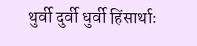थुर्वी दुर्वी धुर्वी हिंसार्थाः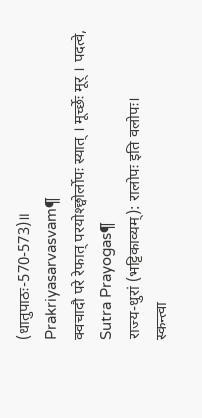(धातुपाठः-570-573)॥
Prakriyasarvasvam¶
क्वचादौ परे रेफात् परयोश्छ्वोर्लोपः स्यात् । मूर्च्छेः मूर् । पदत्वे,
Sutra Prayogas¶
राज्य-धुरां (भट्टिकाव्यम्): रालोपः इति वलोपः।
स्कन्त्वा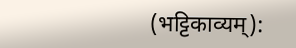(भट्टिकाव्यम्):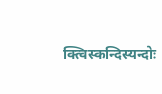क्त्विस्कन्दिस्यन्दोः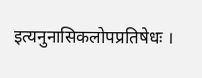इत्यनुनासिकलोपप्रतिषेधः ।